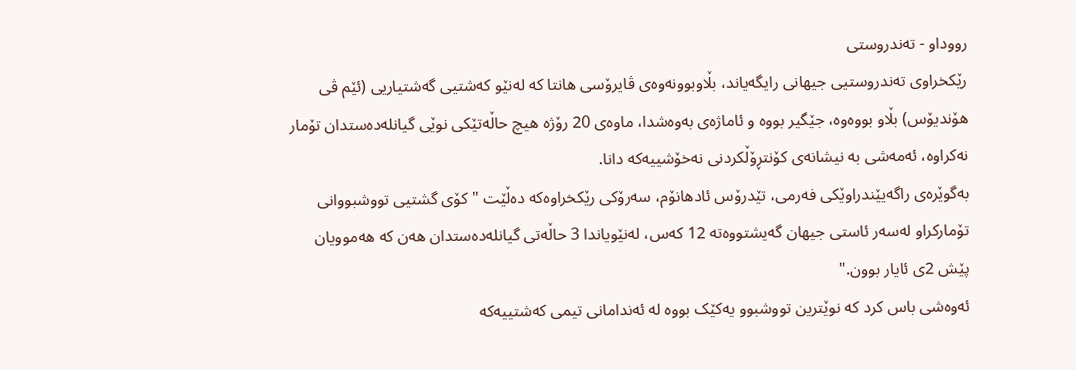رووداو - تەندروستی
رێکخراوی تەندروستیی جیهانی رایگەیاند، بڵاوبوونەوەی ڤایرۆسی هانتا کە لەنێو کەشتیی گەشتیاریی (ئێم ڤی هۆندیۆس) بڵاو بووەوە، جێگیر بووە و ئاماژەی بەوەشدا، ماوەی 20 رۆژە هیچ حاڵەتێکی نوێی گیانلەدەستدان تۆمار نەکراوە، ئەمەشی بە نیشانەی کۆنتڕۆڵکردنی نەخۆشییەکە دانا.
بەگوێرەی راگەیێندراوێکی فەرمی، تێدرۆس ئادهانۆم، سەرۆکی رێکخراوەکە دەڵێت "کۆی گشتیی تووشبووانی تۆمارکراو لەسەر ئاستی جیهان گەیشتووەتە 12 کەس، لەنێویاندا 3 حاڵەتی گیانلەدەستدان هەن کە هەموویان پێش 2ی ئایار بوون."
ئەوەشی باس کرد کە نوێترین تووشبوو یەکێک بووە لە ئەندامانی تیمی کەشتییەکە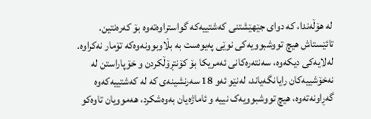لە هۆڵەندا، کە دوای جێهێشتنی کەشتییەکە گواستراوەتەوە بۆ کەرەنتین. تائێستاش هیچ تووشبوویەکی نوێی پەیوەست بە بڵاوبوونەوەکە تۆمار نەکراوە.
لەلایەکی دیکەوە، سەنتەرەکانی ئەمریکا بۆ کۆنتڕۆڵکردن و خۆپاراستن لە نەخۆشییەکان رایانگەیاند، لەنێو ئەو 18 سەرنشینەی کە لە کەشتییەکەوە گەڕاونەتەوە، هیچ تووشبوویەک نییە و ئاماژەیان بەوەشکرد، هەموویان تاوەکو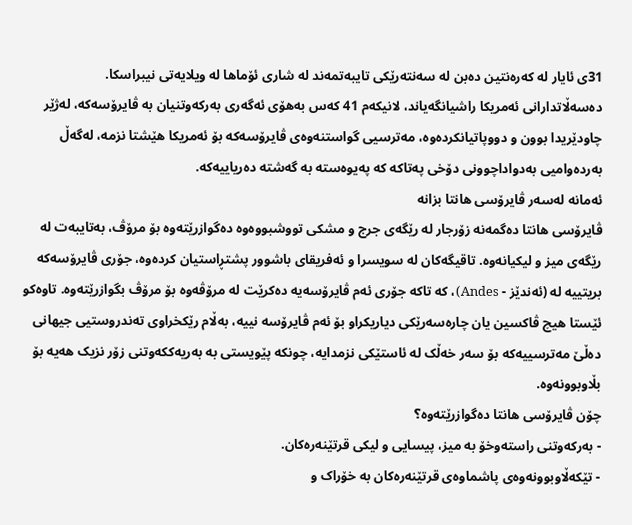31ی ئایار لە کەرەنتین دەبن لە سەنتەرێکی تایبەتمەند لە شاری ئۆماها لە ویلایەتی نیبراسکا.
دەسەڵاتدارانی ئەمریکا راشیانگەیاند، لانیکەم 41 کەس بەهۆی ئەگەری بەرکەوتنیان بە ڤایرۆسەکە، لەژێر چاودێریدا بوون و دووپاتیانکردەوە، مەترسیی گواستنەوەی ڤایرۆسەکە بۆ ئەمریکا هێشتا نزمە، لەگەڵ بەردەوامیی بەدواداچوونی دۆخی پەتاکە کە پەیوەستە بە گەشتە دەریاییەکە.
ئەمانە لەسەر ڤایرۆسی هانتا بزانە
ڤایرۆسی هانتا دەگمەنە زۆرجار لە رێگەی جرج و مشکی تووشبووەوە دەگوازرێتەوە بۆ مرۆڤ، بەتایبەت لە رێگەی میز و لیکیانەوە. تاقیگەکان لە سویسرا و ئەفریقای باشوور پشتڕاستیان کردەوە، جۆری ڤایرۆسەکە بریتییە لە (ئەندێز - Andes)، کە تاکە جۆری ئەم ڤایرۆسەیە دەکرێت لە مرۆڤەوە بۆ مرۆڤ بگوازرێتەوە. تاوەکو ئێستا هیچ ڤاکسین یان چارەسەرێکی دیاریکراو بۆ ئەم ڤایرۆسە نییە، بەڵام رێکخراوی تەندروستیی جیھانی دەڵێ مەترسییەکە بۆ سەر خەڵک لە ئاستێکی نزمدایە، چونکە پێویستی بە بەریەککەوتنی زۆر نزیک هەیە بۆ بڵاوبوونەوە.
چۆن ڤایرۆسی هانتا دەگوازرێتەوە؟
- بەرکەوتنی راستەوخۆ بە میز، پیسایی و لیکی قرتێنەرەکان.
- تێکەڵاوبوونەوەی پاشماوەی قرتێنەرەکان بە خۆراک و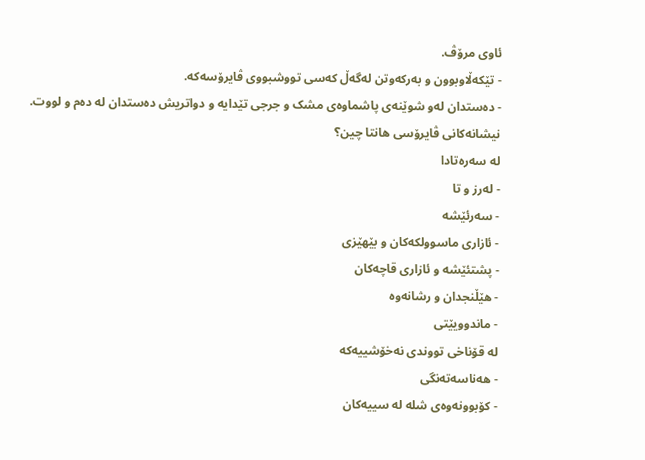ئاوی مرۆڤ.
- تێکەڵاوبوون و بەرکەوتن لەگەڵ کەسی تووشبووی ڤایرۆسەکە.
- دەستدان لەو شوێنەی پاشماوەی مشک و جرجی تێدایە و دواتریش دەستدان لە دەم و لووت.
نیشانەکانی ڤایرۆسی هانتا چین؟
لە سەرەتادا
- لەرز و تا
- سەرئێشە
- ئازاری ماسوولکەکان و بێهێزی
- پشتئێشە و ئازاری قاچەکان
- هێڵنجدان و رشانەوە
- ماندوویێتی
لە قۆناخی تووندی نەخۆشییەکە
- هەناسەتەنگی
- کۆبوونەوەی شلە لە سییەکان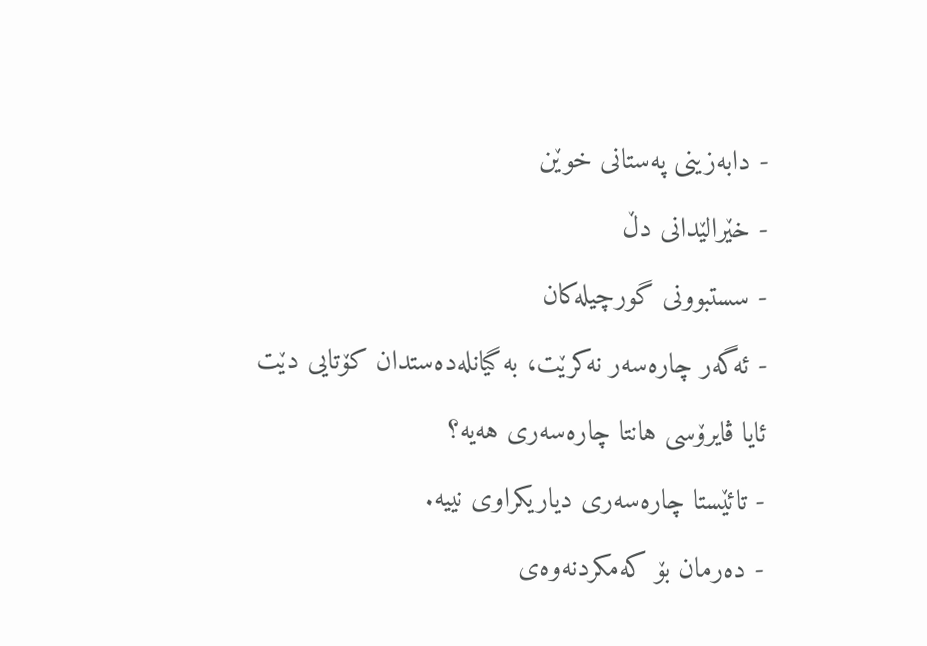- دابەزینی پەستانی خوێن
- خێرالێدانی دڵ
- سستبوونی گورچیلەکان
- ئەگەر چارەسەر نەکرێت، بە گیانلەدەستدان کۆتایی دێت
ئایا ڤایرۆسی هانتا چارەسەری هەیە؟
- تائێستا چارەسەری دیاریکراوی نییە.
- دەرمان بۆ کەمکردنەوەی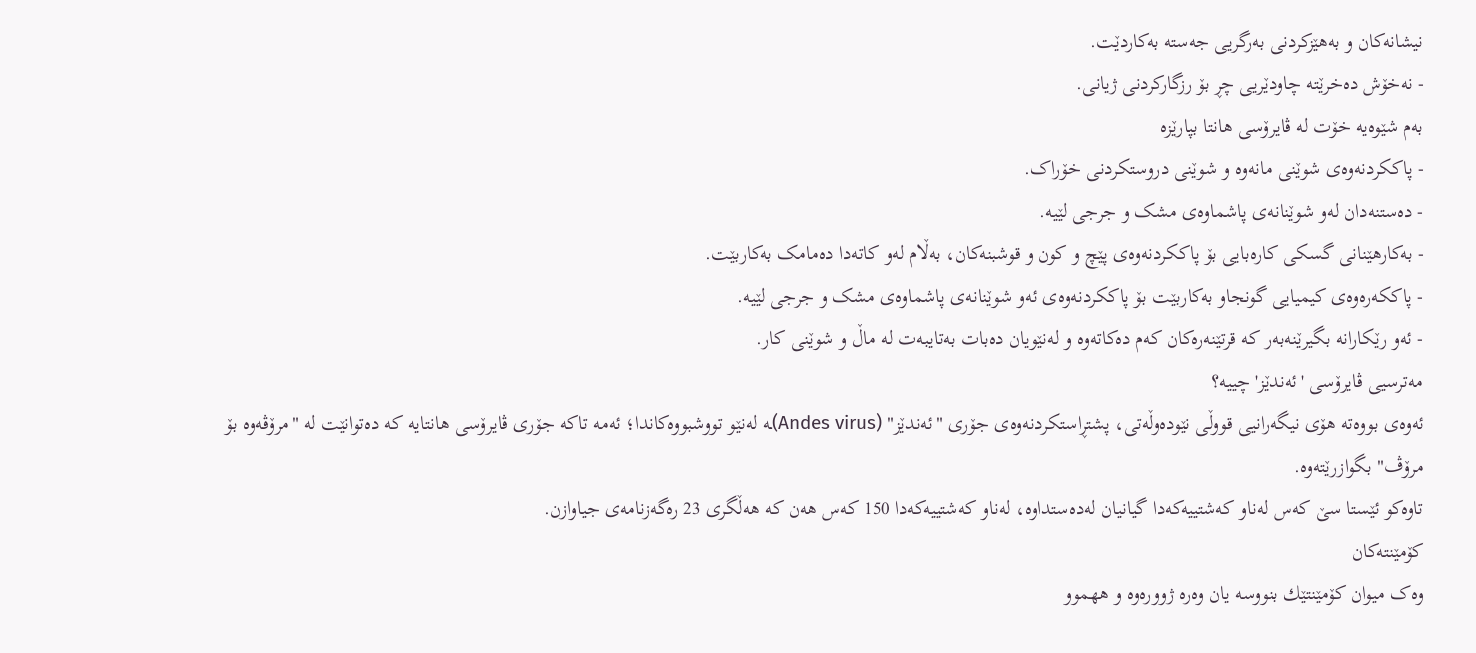نیشانەکان و بەهێزکردنی بەرگریی جەستە بەکاردێت.
- نەخۆش دەخرێتە چاودێریی چڕ بۆ رزگارکردنی ژیانی.
بەم شێوەیە خۆت لە ڤایرۆسی هانتا بپارێزە
- پاککردنەوەی شوێنی مانەوە و شوێنی دروستکردنی خۆراک.
- دەستنەدان لەو شوێنانەی پاشماوەی مشک و جرجی لێیە.
- بەکارهێنانی گسکی کارەبایی بۆ پاککردنەوەی پێچ و کون و قوشبنەکان، بەڵام لەو کاتەدا دەمامک بەکاربێت.
- پاککەرەوەی کیمیایی گونجاو بەکاربێت بۆ پاککردنەوەی ئەو شوێنانەی پاشماوەی مشک و جرجی لێیە.
- ئەو رێکارانە بگیرێنەبەر کە قرتێنەرەکان کەم دەکاتەوە و لەنێویان دەبات بەتایبەت لە ماڵ و شوێنی کار.
مەترسیی ڤایرۆسی 'ئەندێز' چییە؟
ئەوەی بووەتە هۆی نیگەرانیی قووڵی نێودەوڵەتی، پشتڕاستکردنەوەی جۆری "ئەندێز" (Andes virus)ـە لەنێو تووشبووەکاندا؛ ئەمە تاکە جۆری ڤایرۆسی هانتایە کە دەتوانێت لە "مرۆڤەوە بۆ مرۆڤ" بگوازرێتەوە.
تاوەکو ئێستا سێ کەس لەناو کەشتییەکەدا گیانیان لەدەستداوە، لەناو کەشتییەکەدا 150 کەس هەن کە هەڵگری 23 رەگەزنامەی جیاوازن.
کۆمێنتەکان
وەک میوان کۆمێنتێك بنووسە یان وەرە ژوورەوە و ههموو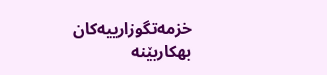خزمەتگوزارییەکان بهكاربێنه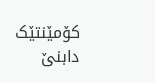کۆمێنتێک دابنێ